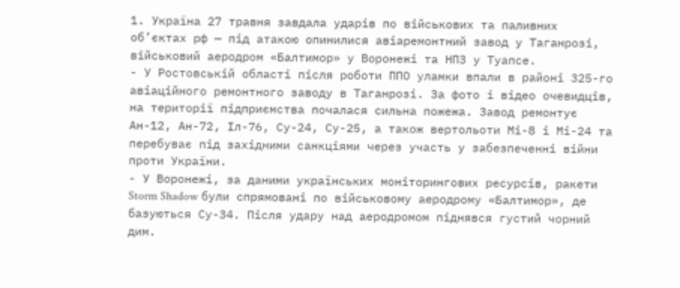1. Україна 27 травня завдала ударів по військових та паливних об’єктах рф — під атакою опинилися авіаремонтний завод у Таганрозі, військовий аеродром «Балтимор» у Воронежі та НПЗ у Туапсе.
- У Ростовській області після роботи ППО уламки впали в районі 325-го авіаційного ремонтного заводу в Таганрозі. За фото і відео очевидців, на території підприємства почалася сильна пожежа. Завод ремонтує Ан-12, Ан-72, Іл-76, Су-24, Су-25, а також вертольоти Мі-8 і Мі-24 та перебуває під західними санкціями через участь у забезпеченні війни проти України.
- У Воронежі, за даними українських моніторингових ресурсів, ракети Storm Shadow були спрямовані по військовому аеродрому «Балтимор», де базуються Су-34. Після удару над аеродромом піднявся густий чорний дим.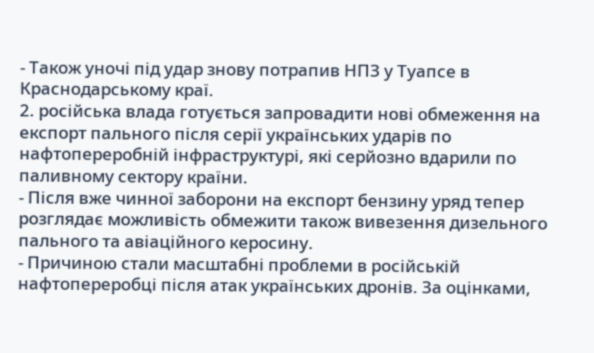- Також уночі під удар знову потрапив НПЗ у Туапсе в Краснодарському краї.
2. російська влада готується запровадити нові обмеження на експорт пального після серії українських ударів по нафтопереробній інфраструктурі, які серйозно вдарили по паливному сектору країни.
- Після вже чинної заборони на експорт бензину уряд тепер розглядає можливість обмежити також вивезення дизельного пального та авіаційного керосину.
- Причиною стали масштабні проблеми в російській нафтопереробці після атак українських дронів. За оцінками,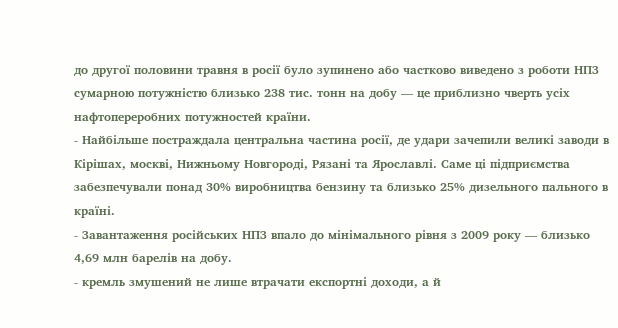до другої половини травня в росії було зупинено або частково виведено з роботи НПЗ сумарною потужністю близько 238 тис. тонн на добу — це приблизно чверть усіх нафтопереробних потужностей країни.
- Найбільше постраждала центральна частина росії, де удари зачепили великі заводи в Кірішах, москві, Нижньому Новгороді, Рязані та Ярославлі. Саме ці підприємства забезпечували понад 30% виробництва бензину та близько 25% дизельного пального в країні.
- Завантаження російських НПЗ впало до мінімального рівня з 2009 року — близько 4,69 млн барелів на добу.
- кремль змушений не лише втрачати експортні доходи, а й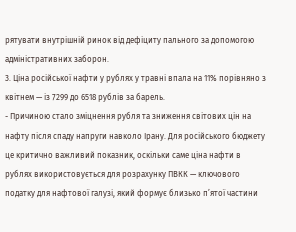рятувати внутрішній ринок від дефіциту пального за допомогою адміністративних заборон.
3. Ціна російської нафти у рублях у травні впала на 11% порівняно з квітнем — із 7299 до 6518 рублів за барель.
- Причиною стало зміцнення рубля та зниження світових цін на нафту після спаду напруги навколо Ірану. Для російського бюджету це критично важливий показник, оскільки саме ціна нафти в рублях використовується для розрахунку ПВКК — ключового податку для нафтової галузі, який формує близько п’ятої частини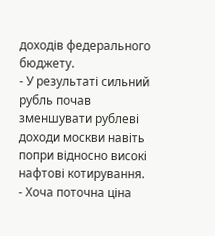доходів федерального бюджету.
- У результаті сильний рубль почав зменшувати рублеві доходи москви навіть попри відносно високі нафтові котирування.
- Хоча поточна ціна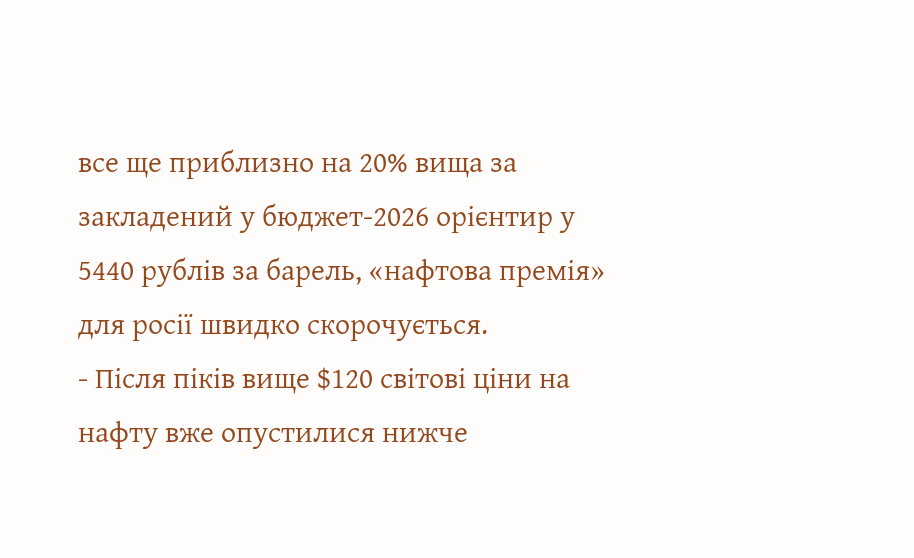все ще приблизно на 20% вища за закладений у бюджет-2026 орієнтир у 5440 рублів за барель, «нафтова премія» для росії швидко скорочується.
- Після піків вище $120 світові ціни на нафту вже опустилися нижче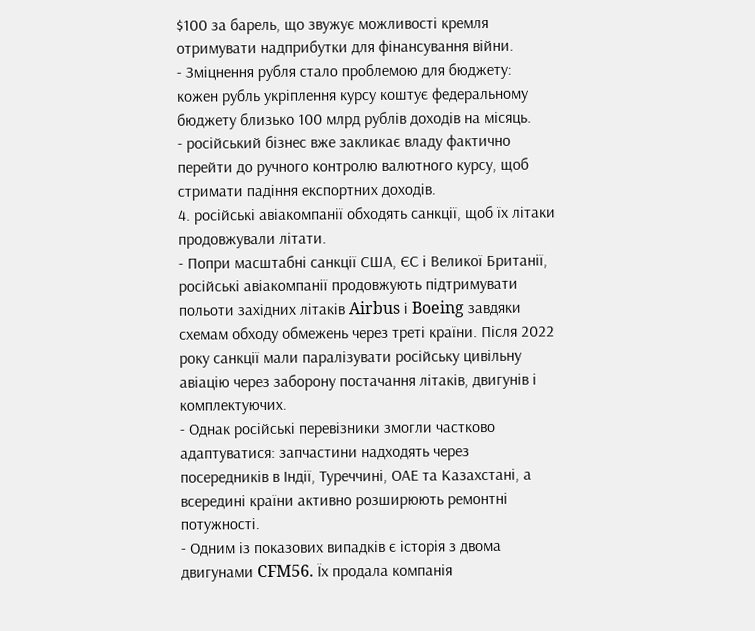$100 за барель, що звужує можливості кремля отримувати надприбутки для фінансування війни.
- Зміцнення рубля стало проблемою для бюджету: кожен рубль укріплення курсу коштує федеральному бюджету близько 100 млрд рублів доходів на місяць.
- російський бізнес вже закликає владу фактично перейти до ручного контролю валютного курсу, щоб стримати падіння експортних доходів.
4. російські авіакомпанії обходять санкції, щоб їх літаки продовжували літати.
- Попри масштабні санкції США, ЄС і Великої Британії, російські авіакомпанії продовжують підтримувати польоти західних літаків Airbus і Boeing завдяки схемам обходу обмежень через треті країни. Після 2022 року санкції мали паралізувати російську цивільну авіацію через заборону постачання літаків, двигунів і комплектуючих.
- Однак російські перевізники змогли частково адаптуватися: запчастини надходять через посередників в Індії, Туреччині, ОАЕ та Казахстані, а всередині країни активно розширюють ремонтні потужності.
- Одним із показових випадків є історія з двома двигунами CFM56. Їх продала компанія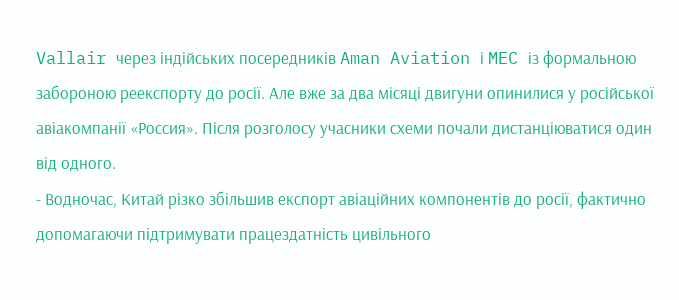Vallair через індійських посередників Aman Aviation і MEC із формальною забороною реекспорту до росії. Але вже за два місяці двигуни опинилися у російської авіакомпанії «Россия». Після розголосу учасники схеми почали дистанціюватися один від одного.
- Водночас, Китай різко збільшив експорт авіаційних компонентів до росії, фактично допомагаючи підтримувати працездатність цивільного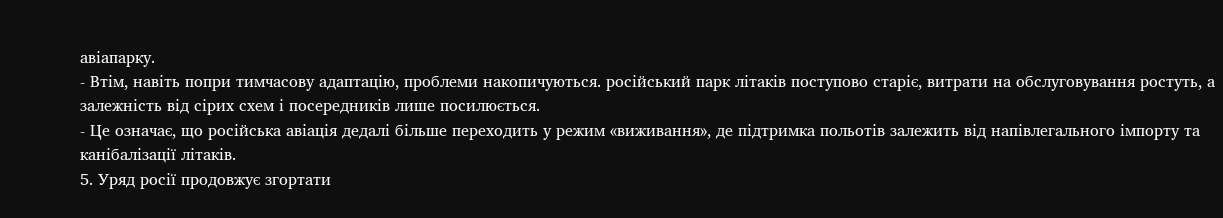авіапарку.
- Втім, навіть попри тимчасову адаптацію, проблеми накопичуються. російський парк літаків поступово старіє, витрати на обслуговування ростуть, а залежність від сірих схем і посередників лише посилюється.
- Це означає, що російська авіація дедалі більше переходить у режим «виживання», де підтримка польотів залежить від напівлегального імпорту та канібалізації літаків.
5. Уряд росії продовжує згортати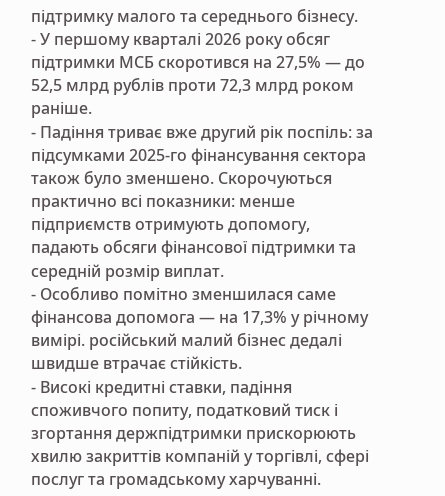підтримку малого та середнього бізнесу.
- У першому кварталі 2026 року обсяг підтримки МСБ скоротився на 27,5% — до 52,5 млрд рублів проти 72,3 млрд роком раніше.
- Падіння триває вже другий рік поспіль: за підсумками 2025-го фінансування сектора також було зменшено. Скорочуються практично всі показники: менше підприємств отримують допомогу, падають обсяги фінансової підтримки та середній розмір виплат.
- Особливо помітно зменшилася саме фінансова допомога — на 17,3% у річному вимірі. російський малий бізнес дедалі швидше втрачає стійкість.
- Високі кредитні ставки, падіння споживчого попиту, податковий тиск і згортання держпідтримки прискорюють хвилю закриттів компаній у торгівлі, сфері послуг та громадському харчуванні.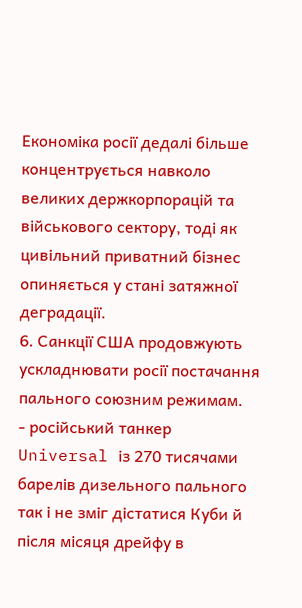Економіка росії дедалі більше концентрується навколо великих держкорпорацій та військового сектору, тоді як цивільний приватний бізнес опиняється у стані затяжної деградації.
6. Санкції США продовжують ускладнювати росії постачання пального союзним режимам.
- російський танкер Universal із 270 тисячами барелів дизельного пального так і не зміг дістатися Куби й після місяця дрейфу в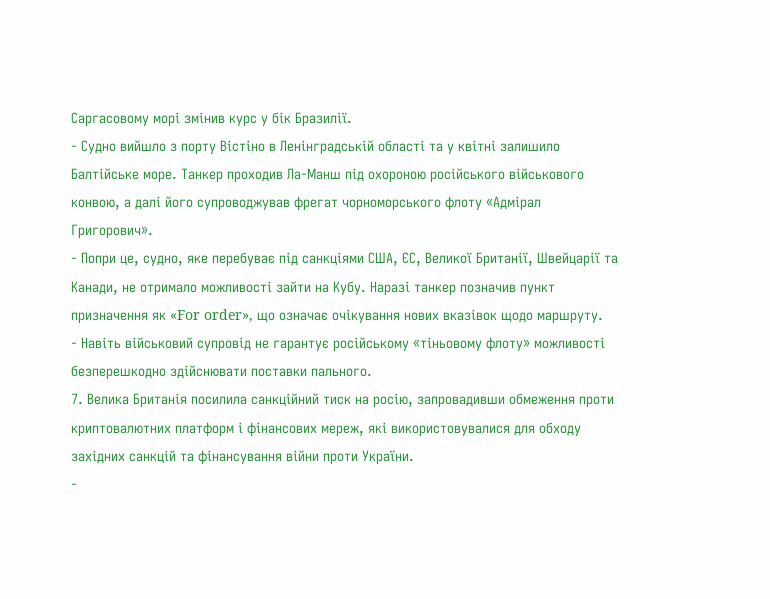Саргасовому морі змінив курс у бік Бразилії.
- Судно вийшло з порту Вістіно в Ленінградській області та у квітні залишило Балтійське море. Танкер проходив Ла-Манш під охороною російського військового конвою, а далі його супроводжував фрегат чорноморського флоту «Адмірал Григорович».
- Попри це, судно, яке перебуває під санкціями США, ЄС, Великої Британії, Швейцарії та Канади, не отримало можливості зайти на Кубу. Наразі танкер позначив пункт призначення як «For order», що означає очікування нових вказівок щодо маршруту.
- Навіть військовий супровід не гарантує російському «тіньовому флоту» можливості безперешкодно здійснювати поставки пального.
7. Велика Британія посилила санкційний тиск на росію, запровадивши обмеження проти криптовалютних платформ і фінансових мереж, які використовувалися для обходу західних санкцій та фінансування війни проти України.
-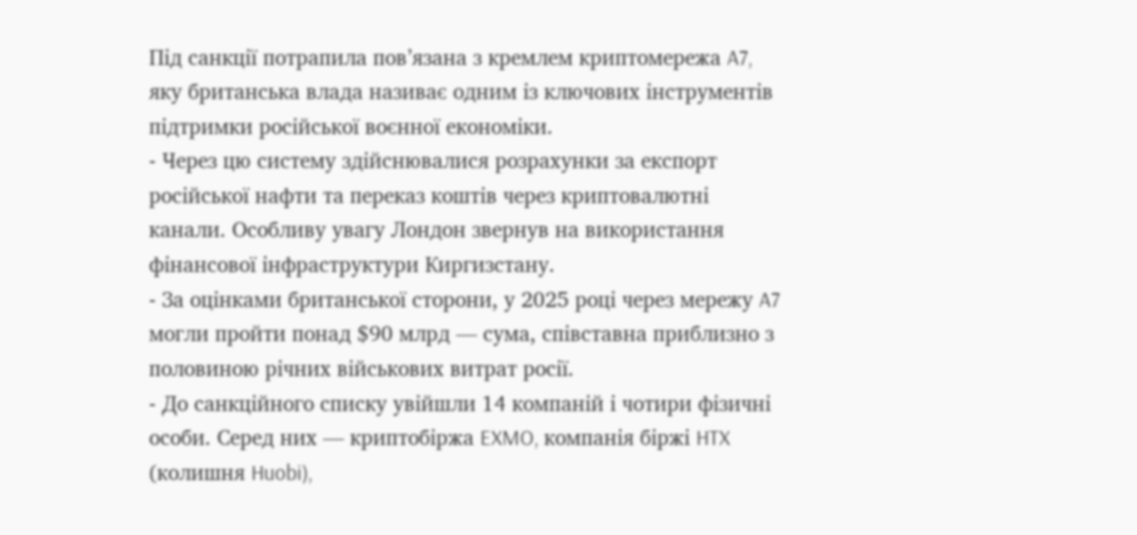Під санкції потрапила пов’язана з кремлем криптомережа A7, яку британська влада називає одним із ключових інструментів підтримки російської воєнної економіки.
- Через цю систему здійснювалися розрахунки за експорт російської нафти та переказ коштів через криптовалютні канали. Особливу увагу Лондон звернув на використання фінансової інфраструктури Киргизстану.
- За оцінками британської сторони, у 2025 році через мережу A7 могли пройти понад $90 млрд — сума, співставна приблизно з половиною річних військових витрат росії.
- До санкційного списку увійшли 14 компаній і чотири фізичні особи. Серед них — криптобіржа EXMO, компанія біржі HTX (колишня Huobi),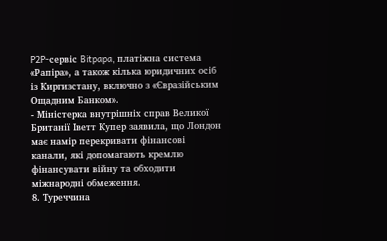P2P-сервіс Bitpapa, платіжна система «Рапіра», а також кілька юридичних осіб із Киргизстану, включно з «Євразійським Ощадним Банком».
- Міністерка внутрішніх справ Великої Британії Іветт Купер заявила, що Лондон має намір перекривати фінансові канали, які допомагають кремлю фінансувати війну та обходити міжнародні обмеження.
8. Туреччина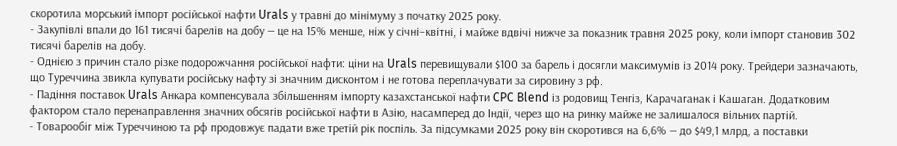скоротила морський імпорт російської нафти Urals у травні до мінімуму з початку 2025 року.
- Закупівлі впали до 161 тисячі барелів на добу — це на 15% менше, ніж у січні–квітні, і майже вдвічі нижче за показник травня 2025 року, коли імпорт становив 302 тисячі барелів на добу.
- Однією з причин стало різке подорожчання російської нафти: ціни на Urals перевищували $100 за барель і досягли максимумів із 2014 року. Трейдери зазначають, що Туреччина звикла купувати російську нафту зі значним дисконтом і не готова переплачувати за сировину з рф.
- Падіння поставок Urals Анкара компенсувала збільшенням імпорту казахстанської нафти CPC Blend із родовищ Тенгіз, Карачаганак і Кашаган. Додатковим фактором стало перенаправлення значних обсягів російської нафти в Азію, насамперед до Індії, через що на ринку майже не залишалося вільних партій.
- Товарообіг між Туреччиною та рф продовжує падати вже третій рік поспіль. За підсумками 2025 року він скоротився на 6,6% — до $49,1 млрд, а поставки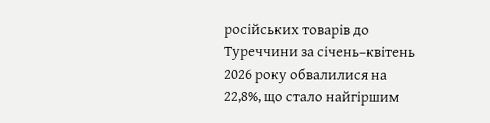російських товарів до Туреччини за січень–квітень 2026 року обвалилися на 22,8%, що стало найгіршим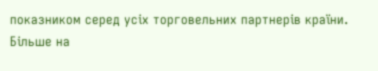показником серед усіх торговельних партнерів країни.
Більше на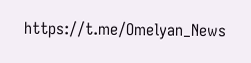https://t.me/Omelyan_News